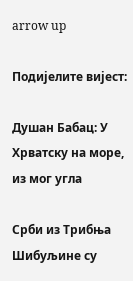arrow up

Подијелите вијест:

Душан Бабац: У Хрватску на море, из мог угла

Срби из Трибња Шибуљине су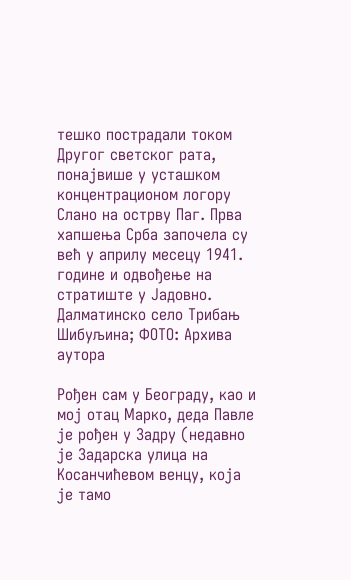тешко пострадали током Другог светског рата, понајвише у усташком концентрационом логору Слано на острву Паг. Прва хапшења Срба започела су већ у априлу месецу 1941. године и одвођење на стратиште у Јадовно.
Далматинско село Трибањ Шибуљина; ФОТО: Архива аутора

Рођен сам у Београду, као и мој отац Марко, деда Павле је рођен у Задру (недавно је Задарска улица на Косанчићевом венцу, која је тамо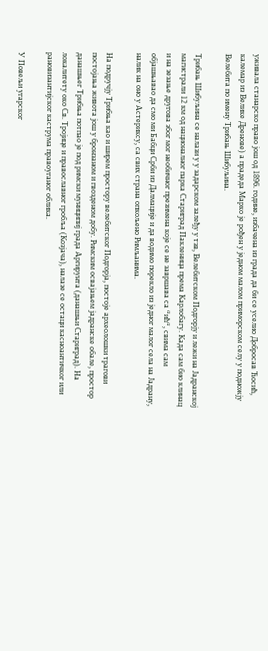уживала станарско право још од 1896. године, избачена из града да би се уселио Добросав Ћосић, калемар из Велике Дренове) а прадеда Марко је рођен у једном малом приморском селу у подножју Велебита по имену Трибањ Шибуљина.

Трибањ Шибуљина се налази у у задарском залеђу у тзв, Велебитском Подгорју и лежи на Јадранској магистрали 12 км од националног парка Стариград Пакленица према Карлобагу. Када сам био клинац и на зезање другова због мог необичног презимена које се не завршава са “ић“, свима сам објашњавао да смо ми Бабци Срби из Далмације и да водимо порекло из једног малог села на Јадрану, налик на оно у Астериксу, са свих страна опкољено Римљанима.

На подручју Трибња као и ширем простору велебитског Подгорја, постоје археолошки трагови постојања живота још у бронзаном и гвозденом добу. Римским освајањем јадранске обале, простор данашњег Трибња потпао је под римски муниципиј града Аргирунта (данашњи Стариград). На локалитету око Св. Тројице и православног гробља (Козјача), налазе се остаци касноантичког или рановизантијског каструма правоуганог облика.

У Повељи угарског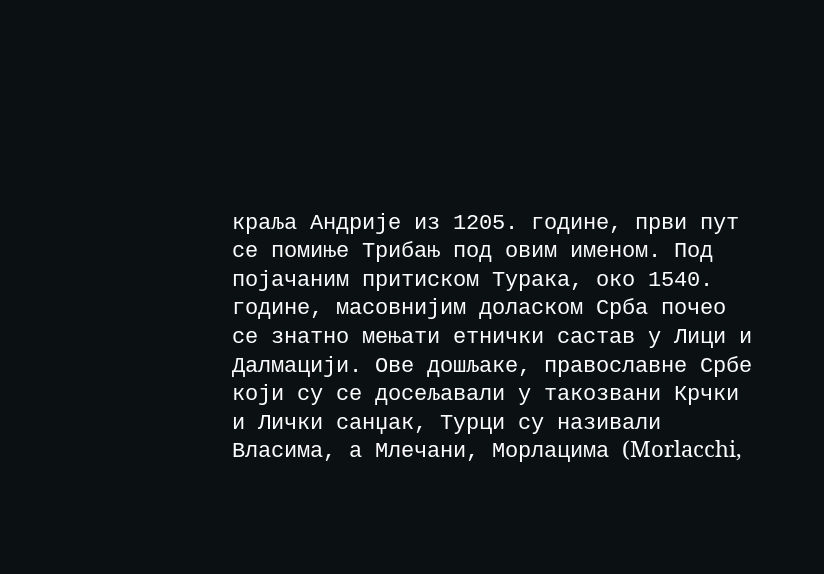краља Андрије из 1205. године, први пут се помиње Трибањ под овим именом. Под појачаним притиском Турака, око 1540. године, масовнијим доласком Срба почео се знатно мењати етнички састав у Лици и Далмацији. Ове дошљаке, православне Србе који су се досељавали у такозвани Крчки и Лички санџак, Турци су називали Власима, а Млечани, Морлацима (Morlacchi,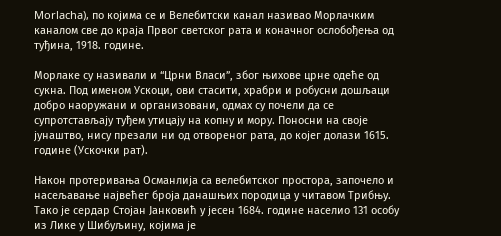Morlacha), по којима се и Велебитски канал називао Морлачким каналом све до краја Првог светског рата и коначног ослобођења од туђина, 1918. године.

Морлаке су називали и “Црни Власи”, због њихове црне одеће од сукна. Под именом Ускоци, ови стасити, храбри и робусни дошљаци добро наоружани и организовани, одмах су почели да се супротстављају туђем утицају на копну и мору. Поносни на своје јунаштво, нису презали ни од отвореног рата, до којег долази 1615. године (Ускочки рат).

Након протеривања Османлија са велебитског простора, започело и насељавање највећег броја данашњих породица у читавом Трибњу. Тако је сердар Стојан Јанковић у јесен 1684. године населио 131 особу из Лике у Шибуљину, којима је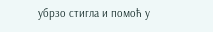убрзо стигла и помоћ у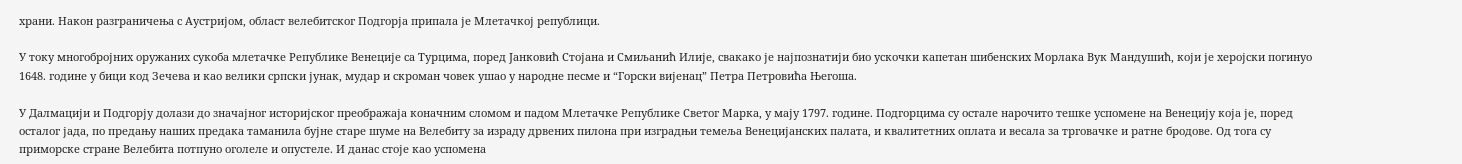храни. Након разграничења с Аустријом, област велебитског Подгорја припала је Млетачкој републици.

У току многобројних оружаних сукоба млетачке Републике Венеције са Турцима, поред Јанковић Стојана и Смиљанић Илије, свакако је најпознатији био ускочки капетан шибенских Морлака Вук Мандушић, који је херојски погинуо 1648. године у бици код Зечева и као велики српски јунак, мудар и скроман човек ушао у народне песме и “Горски вијенац” Петра Петровића Његоша.

У Далмацији и Подгорју долази до значајног историјског преображаја коначним сломом и падом Млетачке Републике Светог Марка, у мају 1797. године. Подгорцима су остале нарочито тешке успомене на Венецију која је, поред осталог јада, по предању наших предака таманила бујне старе шуме на Велебиту за израду дрвених пилона при изградњи темеља Венецијанских палата, и квалитетних оплата и весала за трговачке и ратне бродове. Од тога су приморске стране Велебита потпуно оголеле и опустеле. И данас стоје као успомена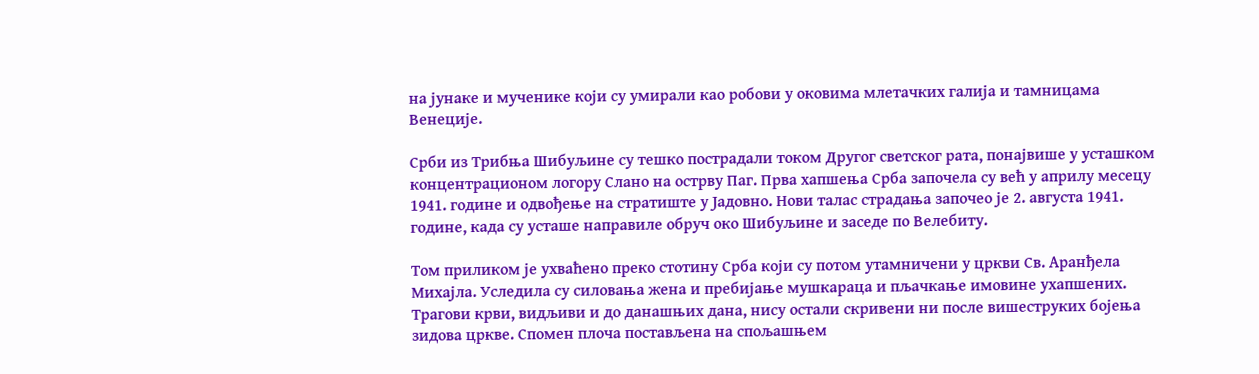на јунаке и мученике који су умирали као робови у оковима млетачких галија и тамницама Венеције.

Срби из Трибња Шибуљине су тешко пострадали током Другог светског рата, понајвише у усташком концентрационом логору Слано на острву Паг. Прва хапшења Срба започела су већ у априлу месецу 1941. године и одвођење на стратиште у Јадовно. Нови талас страдања започео је 2. августа 1941. године, када су усташе направиле обруч око Шибуљине и заседе по Велебиту.

Том приликом је ухваћено преко стотину Срба који су потом утамничени у цркви Св. Аранђела Михајла. Уследила су силовања жена и пребијање мушкараца и пљачкање имовине ухапшених. Трагови крви, видљиви и до данашњих дана, нису остали скривени ни после вишеструких бојења зидова цркве. Спомен плоча постављена на спољашњем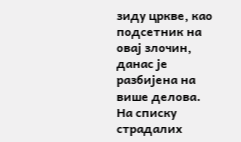зиду цркве, као подсетник на овај злочин, данас је разбијена на више делова. На списку страдалих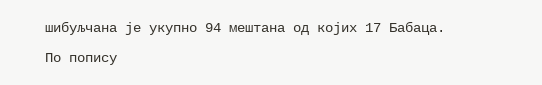шибуљчана је укупно 94 мештана од којих 17 Бабаца.

По попису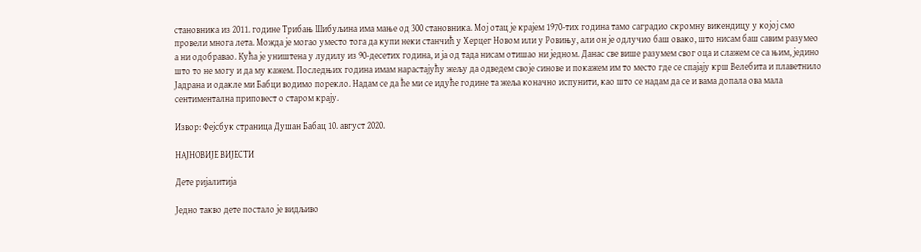становника из 2011. године Трибањ Шибуљина има мање од 300 становника. Мој отац је крајем 1970-тих година тамо саградио скромну викендицу у којој смо провели многа лета. Можда је могао уместо тога да купи неки станчић у Херцег Новом или у Ровињу, али он је одлучио баш овако, што нисам баш савим разумео а ни одобравао. Кућа је уништена у лудилу из 90-десетих година, и ја од тада нисам отишао ни једном. Данас све више разумем свог оца и слажем се са њим, једино што то не могу и да му кажем. Последњих година имам нарастајућу жељу да одведем своје синове и покажем им то место где се спајају крш Велебита и плаветнило Јадрана и одакле ми Бабци водимо порекло. Надам се да ће ми се идуће године та жеља коначно испунити, као што се надам да се и вама допала ова мала сентиментална приповест о старом крају.

Извор: Фејсбук страница Душан Бабац 10. август 2020.

НАЈНОВИЈЕ ВИЈЕСТИ

Дете ријалитија

Једно такво дете постало је видљиво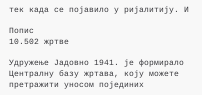тек када се појавило у ријалитију. И

Попис
10.502 жртве

Удружење Јадовно 1941. је формирало Централну базу жртава, коју можете претражити уносом појединих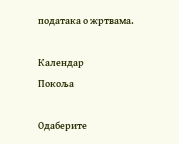података о жртвама.

Календар
Покоља

Одаберите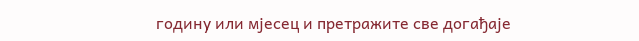годину или мјесец и претражите све догађаје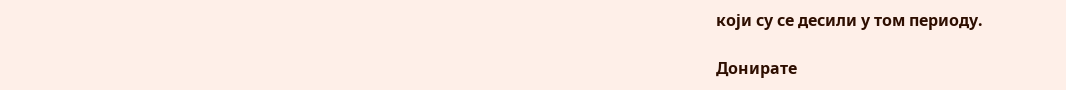који су се десили у том периоду.

Донирате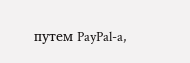путем PayPal-a,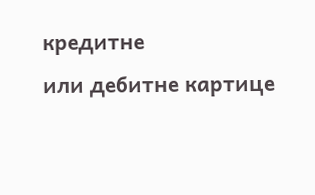кредитне
или дебитне картице